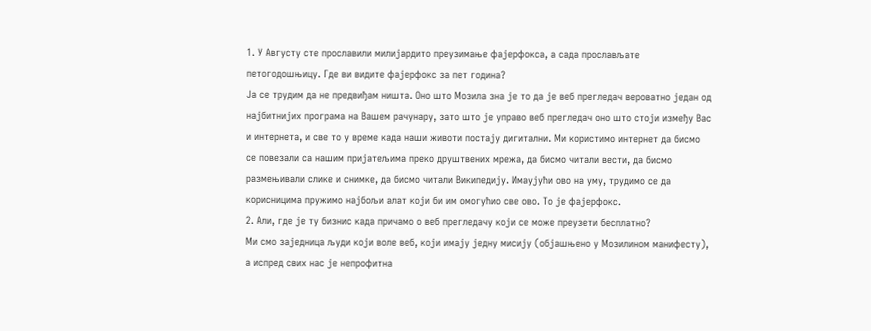1. У Августу сте прославили милијардито преузимање фајерфокса, а сада прослављате петогодошњицу. Где ви видите фајерфокс за пет година?
Ја се трудим да не предвиђам ништа. Оно што Мозила зна је то да је веб прегледач вероватно један од најбитнијих програма на Вашем рачунару, зато што је управо веб прегледач оно што стоји између Вас и интернета, и све то у време када наши животи постају дигитални. Ми користимо интернет да бисмо се повезали са нашим пријатељима преко друштвених мрежа, да бисмо читали вести, да бисмо размењивали слике и снимке, да бисмо читали Википедију. Имаујући ово на уму, трудимо се да корисницима пружимо најбољи алат који би им омогућио све ово. То је фајерфокс.
2. Али, где је ту бизнис када причамо о веб прегледачу који се може преузети бесплатно?
Ми смо заједница људи који воле веб, који имају једну мисију (објашњено у Мозилином манифесту), а испред свих нас је непрофитна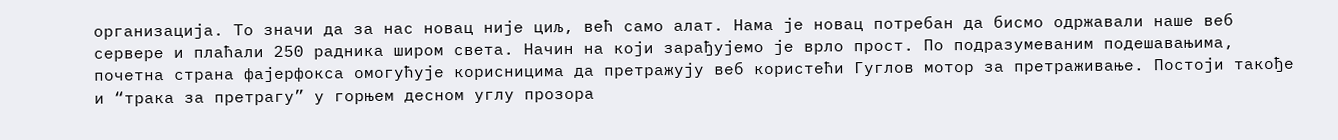организација. То значи да за нас новац није циљ, већ само алат. Нама је новац потребан да бисмо одржавали наше веб сервере и плаћали 250 радника широм света. Начин на који зарађујемо је врло прост. По подразумеваним подешавањима, почетна страна фајерфокса омогућује корисницима да претражују веб користећи Гуглов мотор за претраживање. Постоји такође и “трака за претрагу” у горњем десном углу прозора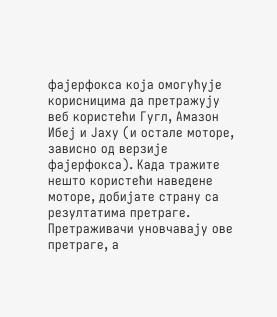фајерфокса која омогућује корисницима да претражују веб користећи Гугл, Амазон Ибеј и Јаху (и остале моторе, зависно од верзије фајерфокса). Када тражите нешто користећи наведене моторе, добијате страну са резултатима претраге. Претраживачи уновчавају ове претраге, а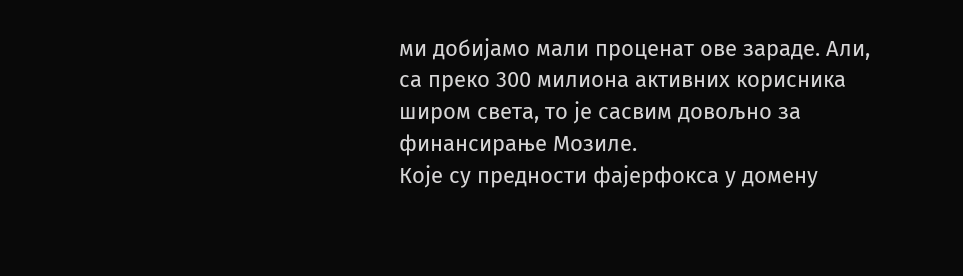ми добијамо мали проценат ове зараде. Али, са преко 300 милиона активних корисника широм света, то је сасвим довољно за финансирање Мозиле.
Које су предности фајерфокса у домену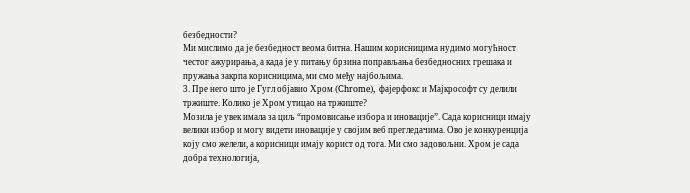безбедности?
Ми мислимо да је безбедност веома битна. Нашим корисницима нудимо могућност честог ажурирања, а када је у питању брзина поправљања безбедносних грешака и пружања закрпа корисницима, ми смо међу најбољима.
3. Пре него што је Гугл објавио Хром (Chrome), фајерфокс и Мајкрософт су делили тржиште. Колико је Хром утицао на тржиште?
Мозила је увек имала за циљ “промовисање избора и иновације”. Сада корисници имају велики избор и могу видети иновације у својим веб прегледачима. Ово је конкуренција коју смо желели, а корисници имају корист од тога. Ми смо задовољни. Хром је сада добра технологија,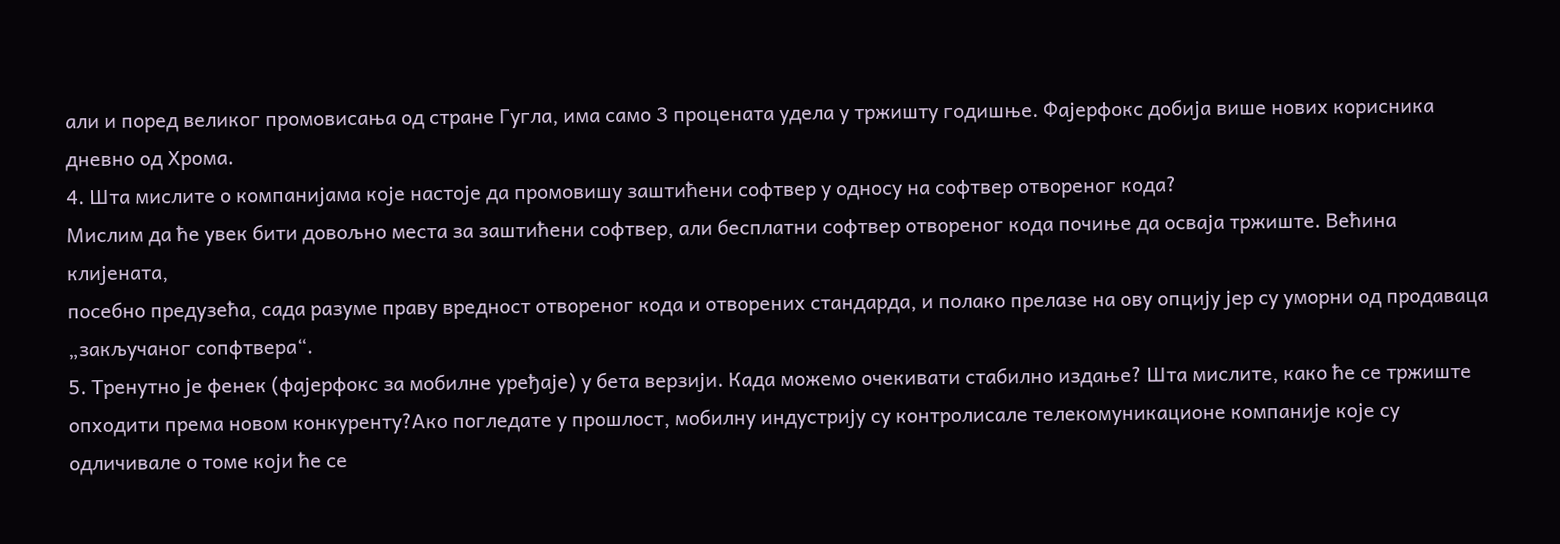али и поред великог промовисања од стране Гугла, има само 3 процената удела у тржишту годишње. Фајерфокс добија више нових корисника дневно од Хрома.
4. Шта мислите о компанијама које настоје да промовишу заштићени софтвер у односу на софтвер отвореног кода?
Мислим да ће увек бити довољно места за заштићени софтвер, али бесплатни софтвер отвореног кода почиње да осваја тржиште. Већина клијената,
посебно предузећа, сада разуме праву вредност отвореног кода и отворених стандарда, и полако прелазе на ову опцију јер су уморни од продаваца „закључаног сопфтвера“.
5. Тренутно је фенек (фајерфокс за мобилне уређаје) у бета верзији. Када можемо очекивати стабилно издање? Шта мислите, како ће се тржиште опходити према новом конкуренту?Ако погледате у прошлост, мобилну индустрију су контролисале телекомуникационе компаније које су одличивале о томе који ће се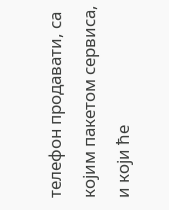телефон продавати, са којим пакетом сервиса, и који ће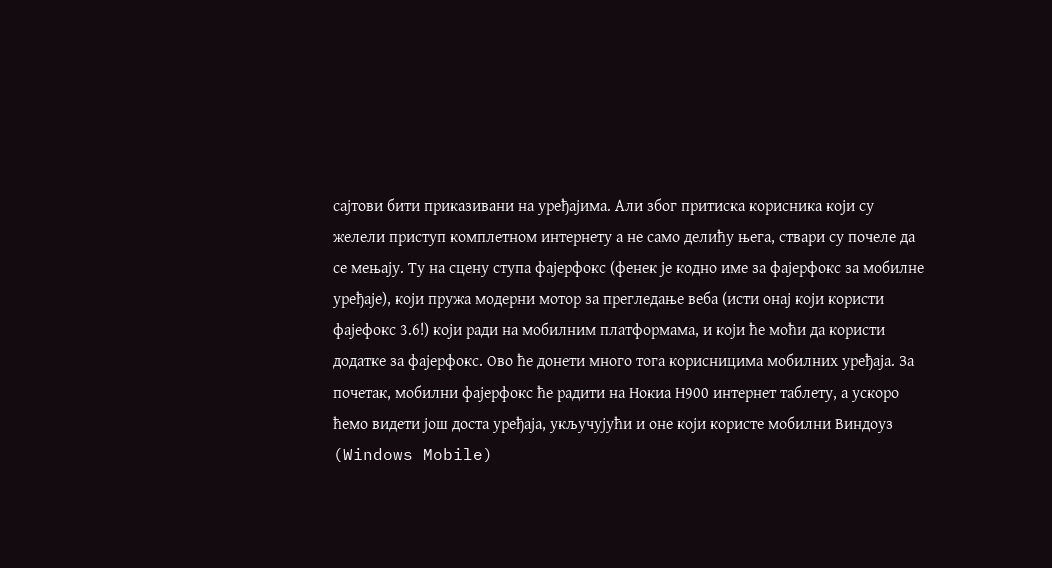сајтови бити приказивани на уређајима. Али због притиска корисника који су желели приступ комплетном интернету а не само делићу њега, ствари су почеле да се мењају. Ту на сцену ступа фајерфокс (фенек је кодно име за фајерфокс за мобилне уређаје), који пружа модерни мотор за прегледање веба (исти онај који користи фајефокс 3.6!) који ради на мобилним платформама, и који ће моћи да користи додатке за фајерфокс. Ово ће донети много тога корисницима мобилних уређаја. За почетак, мобилни фајерфокс ће радити на Нокиа Н900 интернет таблету, а ускоро ћемо видети још доста уређаја, укључујући и оне који користе мобилни Виндоуз (Windows Mobile)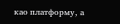као платформу, а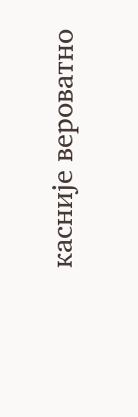касније вероватно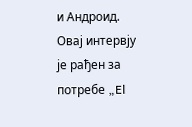и Андроид.
Овај интервју је рађен за потребе „El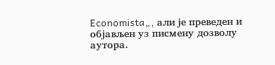Economista„, али је преведен и објављен уз писмену дозволу аутора.